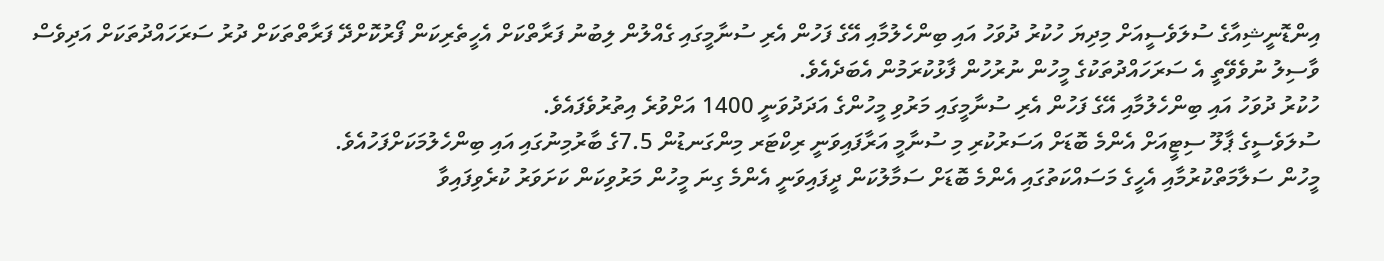އިންޑޮނީޝިއާގެ ސުލަވެސީއަށް މިދިޔަ ހުކުރު ދުވަހު އައި ބިންހެލުމާއި އޭގެ ފަހުން އެރި ސުނާމީގައި ގެއްލުން ލިބުނު ފަރާތްކަށް އެހީތެރިކަން ފޯރުކޮށްދޭ ފަރާތްތަކަށް ދުރު ސަރަހައްދުތަކަށް އަދިވެސް ވާސިލު ނުވެވޭތީ އެ ސަރަހައްދުތަކުގެ މީހުން ނުރުހުން ފާޅުކުރަމުން އެބަދެއެވެ.
ހުކުރު ދުވަހު އައި ބިންހެލުމާއި އޭގެ ފަހުން އެރި ސުނާމީގައި މަރުވި މީހުންގެ އަދަދުވަނީ 1400 އަށްވުރެ އިތުރުވެފައެވެ.
ސުލަވެސީގެ ޕާލޫ ސިޓީއަށް އެންމެ ބޮޑަށް އަސަރުކުރި މި ސުނާމީ އަރާފައިވަނީ ރިކްޓަރ މިންގަނޑުން 7.5ގެ ބާރުމިނުގައި އައި ބިންހެލުމަކަށްފަހުއެވެ.
މީހުން ސަލާމަތްކުރުމާއި އެހީގެ މަސައްކަތުގައި އެންމެ ބޮޑަށް ސަމާލުކަން ދީފައިވަނީ އެންމެ ގިނަ މީހުން މަރުވިކަން ކަށަވަރު ކުރެވިފައިވާ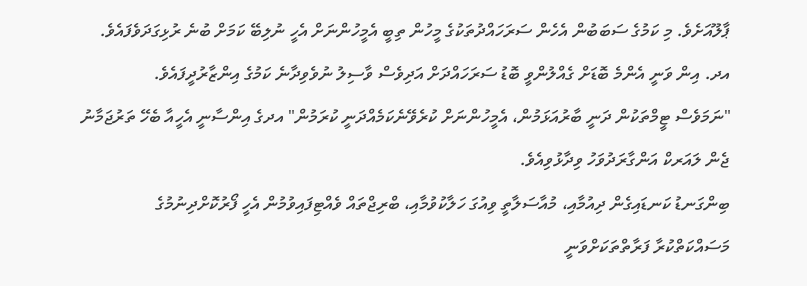ޕާލޫއަށެވެ. މި ކަމުގެ ސަބަބުން އެހެން ސަރަހައްދުތަކުގެ މީހުން ތިބީ އެމީހުންނަށް އެހީ ނުލިބޭ ކަމަށް ބުނެ ރުޅިގަދަވެފައެވެ.
އދ. އިން ވަނީ އެންމެ ބޮޑަށް ގެއްލުންވީ ބޮޑު ސަރަހައްދަށް އަދިވެސް ވާސިލު ނުވެވިދާނެ ކަމުގެ އިންޒާރުދީފައެވެ.
"ނަމަވެސް ޓީމްތަކުން ދަނީ ބާރުއަޅަމުން، އެމީހުންނަށް ކުރެވޭނެކަމެއްދަނީ ކުރަމުން" އދގެ އިންސާނީ އެހީއާ ބެހޭ ތަރުޖަމާނު ޖެން ލައަރކް އަންގާރަދުވަހު ވިދާޅުވިއެވެ.
ބިންގަނޑު ކަނޑައިގެން ދިއުމާއި، މުއާސަލާތީ ވިއުގަ ހަލާކުވުމާއި، ބްރިޖްތައް ވެއްޓިފައިވުމުން އެހީ ފޯރުކޮށްދިނުމުގެ މަސައްކަތްކުރާ ފަރާތްތަކަށްވަނީ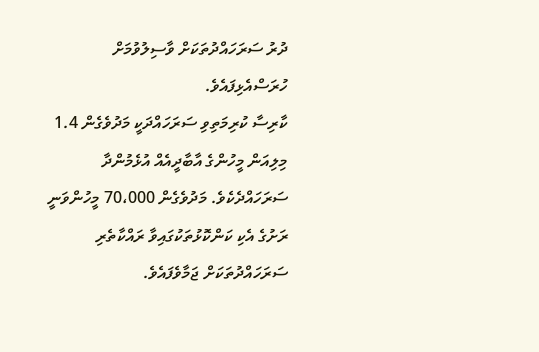ދުރު ސަރަހައްދުތަކަށް ވާސިލުވުމަށް ހުރަސްއެޅިފައެވެ.
ކާރިސާ ކުރިމަތިވި ސަރަހައްދަކީ މަދުވެގެން 1.4 މިލިއަން މީހުންގެ އާބާދީއެއް އުޅެމުންދާ ސަރަހައްދެކެވެ. މަދުވެގެން 70،000 މީހުންވަނީ ރަށުގެ އެކި ކަންކޮޅުތަކުގައިވާ ރައްކާތެރި ސަރަހައްދުތަކަށް ޖަމާވެފައެވެ.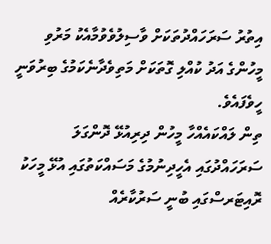އިތުރު ސަރަހައްދުތަކަށް ވާސިލުވެވުމާއެކު މަރުވި މީހުންގެ އަދު ކުއްލި ގޮތަކަށް މަތިވެދާނެކަމުގެ ބިރުވަނީ ހީވެފައެވެ.
ތިން ލައްކައެއްހާ މީހުން ދިރިއުޅޭ ދޮންގަލަ ސަރަހައްދުގައި އެހީދިނުމުގެ މަސައްކަތުގައި އުޅޭ މީހަކު ރޮއިޓަރސްގައި ބުނީ ސަރުކާރެއް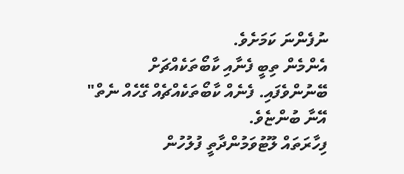ނުފެންނަ ކަމަށެވެ.
އެންމެން ތިބީ ފެނާއި ކާބޯތަކެއްޗަށް ބޭނުންވެފައި. ފެނެއް ކާބޯތަކެއްޗެއް ގޭހެއް ނެތް" އޭނާ ބުންޏެވެ.
ފިހާރަތައް ލޫޓުވަމުންދާތީ ފުލުހުން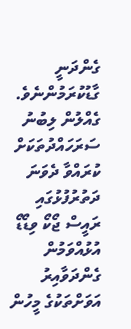ގެންދަނީ ގާޑުކުރަމުންނެވެ.
ގެއްލުން ލިބުނު ސަރަހައްދުތަކަށް ކުރައްވާ ދެވަނަ ދަތުރުފުޅުގައި ރައީސް ޖޯކޯ ވިޑޯޑޯ އުޅުއްވަމުން ގެންދަވާއިރު އަވަށްތަކުގެ މީހުން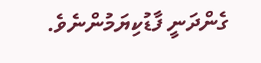ގެންދަނީ ފާޑުކިޔަމުންނެވެ.